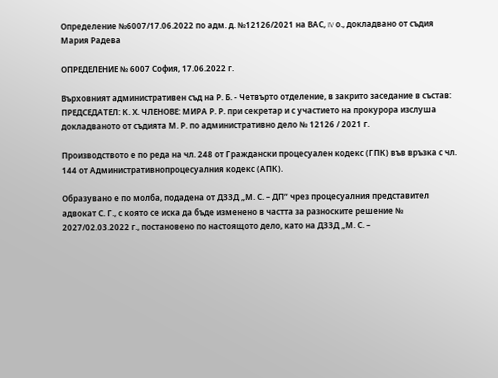Определение №6007/17.06.2022 по адм. д. №12126/2021 на ВАС, IV о., докладвано от съдия Мария Радева

ОПРЕДЕЛЕНИЕ № 6007 София, 17.06.2022 г.

Върховният административен съд на Р. Б. - Четвърто отделение, в закрито заседание в състав: ПРЕДСЕДАТЕЛ: К. Х. ЧЛЕНОВЕ: МИРА Р. Р. при секретар и с участието на прокурора изслуша докладваното от съдията М. Р. по административно дело № 12126 / 2021 г.

Производството е по реда на чл. 248 от Граждански процесуален кодекс (ГПК) във връзка с чл. 144 от Административнопроцесуалния кодекс (АПК).

Образувано е по молба, подадена от ДЗЗД „М. С. – ДП“ чрез процесуалния представител адвокат С. Г., с която се иска да бъде изменено в частта за разноските решение № 2027/02.03.2022 г., постановено по настоящото дело, като на ДЗЗД „М. С. –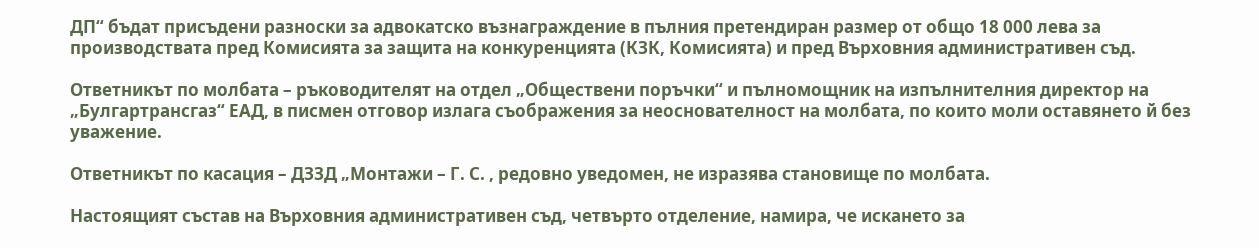ДП“ бъдат присъдени разноски за адвокатско възнаграждение в пълния претендиран размер от общо 18 000 лева за производствата пред Комисията за защита на конкуренцията (КЗК, Комисията) и пред Върховния административен съд.

Ответникът по молбата – ръководителят на отдел „Обществени поръчки“ и пълномощник на изпълнителния директор на „Булгартрансгаз“ ЕАД, в писмен отговор излага съображения за неоснователност на молбата, по които моли оставянето й без уважение.

Ответникът по касация – ДЗЗД „Монтажи – Г. С. , редовно уведомен, не изразява становище по молбата.

Настоящият състав на Върховния административен съд, четвърто отделение, намира, че искането за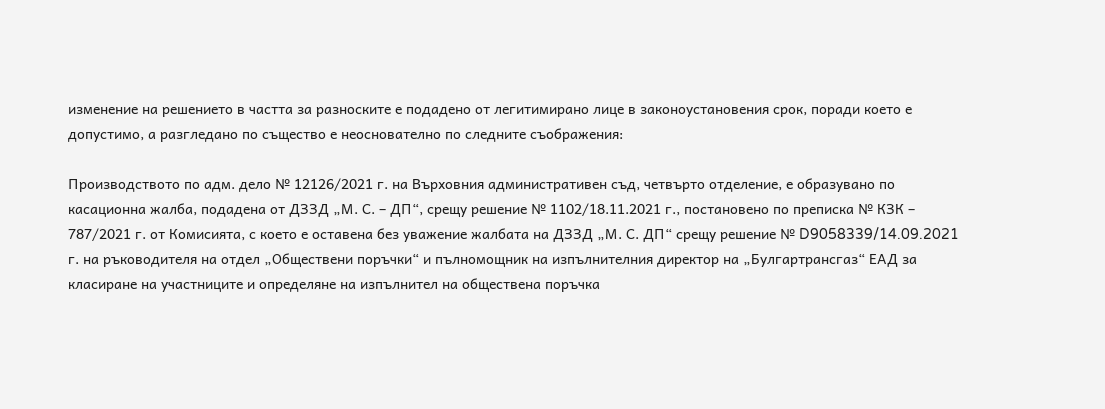изменение на решението в частта за разноските е подадено от легитимирано лице в законоустановения срок, поради което е допустимо, а разгледано по същество е неоснователно по следните съображения:

Производството по адм. дело № 12126/2021 г. на Върховния административен съд, четвърто отделение, е образувано по касационна жалба, подадена от ДЗЗД „М. С. – ДП“, срещу решение № 1102/18.11.2021 г., постановено по преписка № КЗК – 787/2021 г. от Комисията, с което е оставена без уважение жалбата на ДЗЗД „М. С. ДП“ срещу решение № D9058339/14.09.2021 г. на ръководителя на отдел „Обществени поръчки“ и пълномощник на изпълнителния директор на „Булгартрансгаз“ ЕАД за класиране на участниците и определяне на изпълнител на обществена поръчка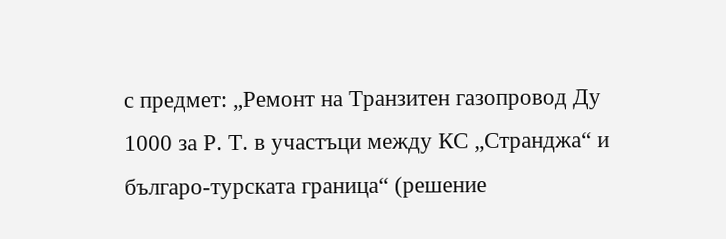с предмет: „Ремонт на Транзитен газопровод Ду 1000 за Р. Т. в участъци между КС „Странджа“ и българо-турската граница“ (решение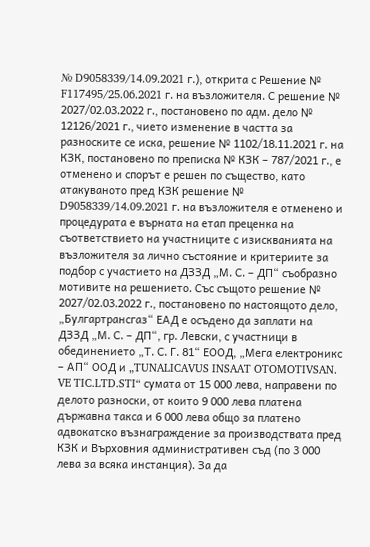№ D9058339/14.09.2021 г.), открита с Решение № F117495/25.06.2021 г. на възложителя. С решение № 2027/02.03.2022 г., постановено по адм. дело № 12126/2021 г., чието изменение в частта за разноските се иска, решение № 1102/18.11.2021 г. на КЗК, постановено по преписка № КЗК – 787/2021 г., е отменено и спорът е решен по същество, като атакуваното пред КЗК решение № D9058339/14.09.2021 г. на възложителя е отменено и процедурата е върната на етап преценка на съответствието на участниците с изискванията на възложителя за лично състояние и критериите за подбор с участието на ДЗЗД „М. С. – ДП“ съобразно мотивите на решението. Със същото решение № 2027/02.03.2022 г., постановено по настоящото дело, „Булгартрансгаз“ ЕАД е осъдено да заплати на ДЗЗД „М. С. – ДП“, гр. Левски, с участници в обединението „Т. С. Г. 81“ ЕООД, „Мега електроникс – АП“ ООД и „TUNALICAVUS INSAAT OTOMOTIVSAN. VE TIC.LTD.STI“ сумата от 15 000 лева, направени по делото разноски, от които 9 000 лева платена държавна такса и 6 000 лева общо за платено адвокатско възнаграждение за производствата пред КЗК и Върховния административен съд (по 3 000 лева за всяка инстанция). За да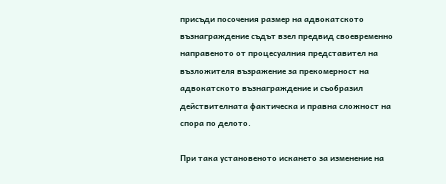присъди посочения размер на адвокатското възнаграждение съдът взел предвид своевременно направеното от процесуалния представител на възложителя възражение за прекомерност на адвокатското възнаграждение и съобразил действителната фактическа и правна сложност на спора по делото.

При така установеното искането за изменение на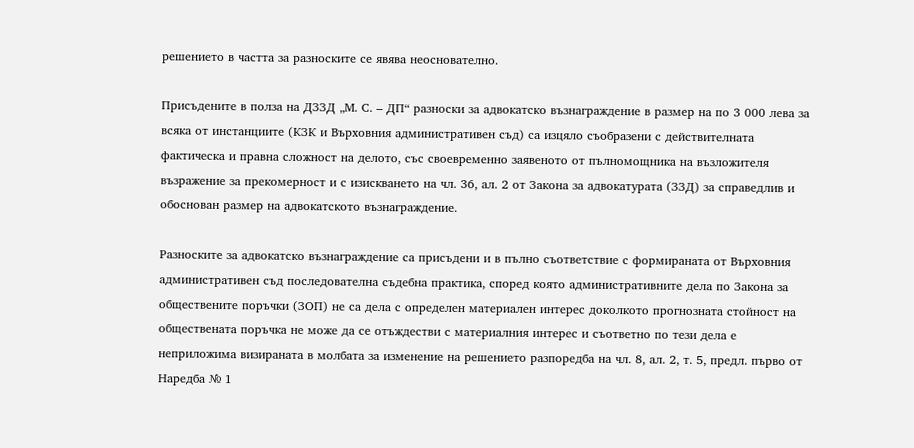решението в частта за разноските се явява неоснователно.

Присъдените в полза на ДЗЗД „М. С. – ДП“ разноски за адвокатско възнаграждение в размер на по 3 000 лева за всяка от инстанциите (КЗК и Върховния административен съд) са изцяло съобразени с действителната фактическа и правна сложност на делото, със своевременно заявеното от пълномощника на възложителя възражение за прекомерност и с изискването на чл. 36, ал. 2 от Закона за адвокатурата (ЗЗД) за справедлив и обоснован размер на адвокатското възнаграждение.

Разноските за адвокатско възнаграждение са присъдени и в пълно съответствие с формираната от Върховния административен съд последователна съдебна практика, според която административните дела по Закона за обществените поръчки (ЗОП) не са дела с определен материален интерес доколкото прогнозната стойност на обществената поръчка не може да се отъждестви с материалния интерес и съответно по тези дела е неприложима визираната в молбата за изменение на решението разпоредба на чл. 8, ал. 2, т. 5, предл. първо от Наредба № 1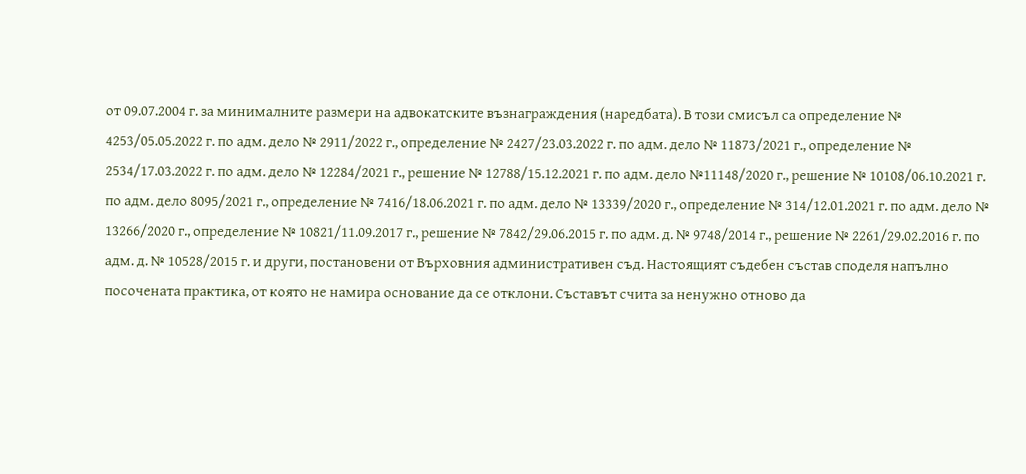от 09.07.2004 г. за минималните размери на адвокатските възнаграждения (наредбата). В този смисъл са определение № 4253/05.05.2022 г. по адм. дело № 2911/2022 г., определение № 2427/23.03.2022 г. по адм. дело № 11873/2021 г., определение № 2534/17.03.2022 г. по адм. дело № 12284/2021 г., решение № 12788/15.12.2021 г. по адм. дело №11148/2020 г., решение № 10108/06.10.2021 г. по адм. дело 8095/2021 г., определение № 7416/18.06.2021 г. по адм. дело № 13339/2020 г., определение № 314/12.01.2021 г. по адм. дело № 13266/2020 г., определение № 10821/11.09.2017 г., решение № 7842/29.06.2015 г. по адм. д. № 9748/2014 г., решение № 2261/29.02.2016 г. по адм. д. № 10528/2015 г. и други, постановени от Върховния административен съд. Настоящият съдебен състав споделя напълно посочената практика, от която не намира основание да се отклони. Съставът счита за ненужно отново да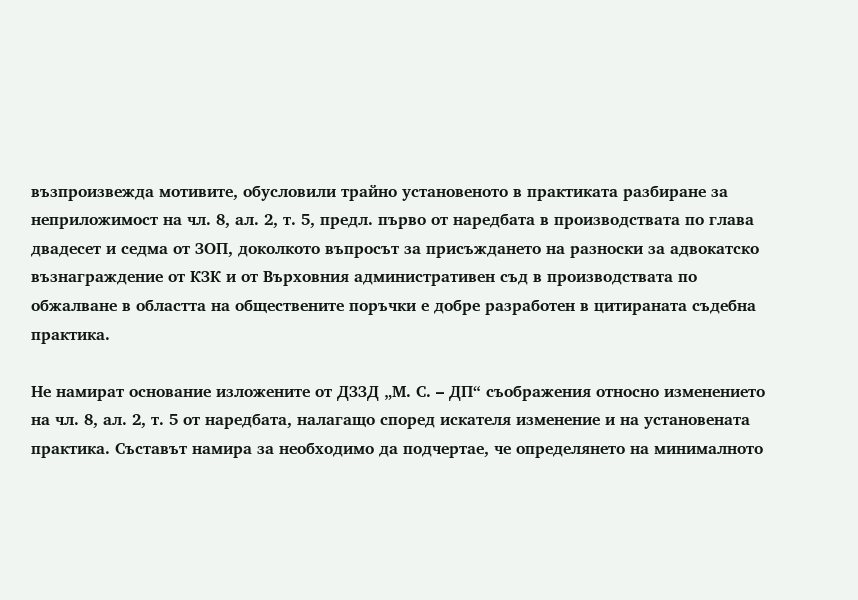възпроизвежда мотивите, обусловили трайно установеното в практиката разбиране за неприложимост на чл. 8, ал. 2, т. 5, предл. първо от наредбата в производствата по глава двадесет и седма от ЗОП, доколкото въпросът за присъждането на разноски за адвокатско възнаграждение от КЗК и от Върховния административен съд в производствата по обжалване в областта на обществените поръчки е добре разработен в цитираната съдебна практика.

Не намират основание изложените от ДЗЗД „М. С. – ДП“ съображения относно изменението на чл. 8, ал. 2, т. 5 от наредбата, налагащо според искателя изменение и на установената практика. Съставът намира за необходимо да подчертае, че определянето на минималното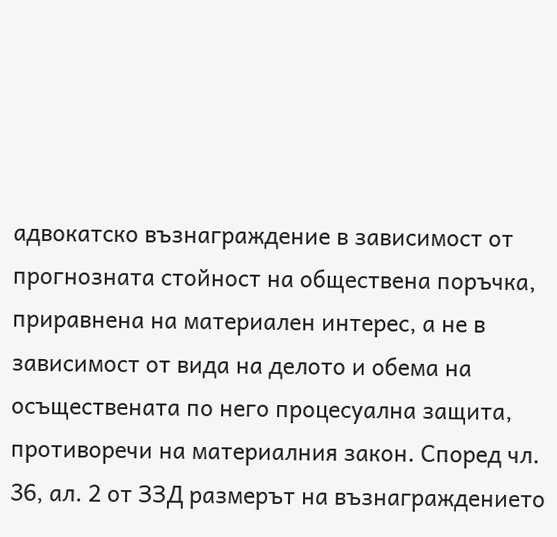адвокатско възнаграждение в зависимост от прогнозната стойност на обществена поръчка, приравнена на материален интерес, а не в зависимост от вида на делото и обема на осъществената по него процесуална защита, противоречи на материалния закон. Според чл. 36, ал. 2 от ЗЗД размерът на възнаграждението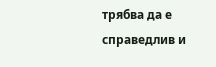трябва да е справедлив и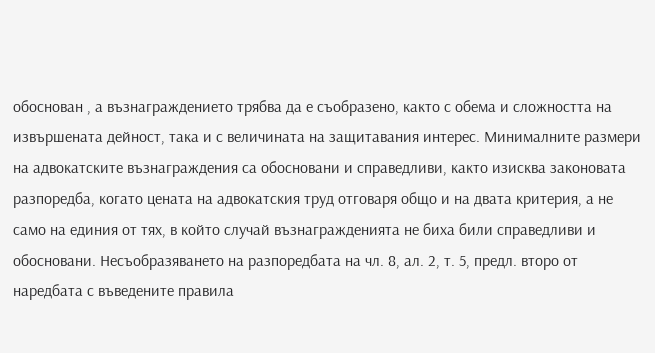обоснован , а възнаграждението трябва да е съобразено, както с обема и сложността на извършената дейност, така и с величината на защитавания интерес. Минималните размери на адвокатските възнаграждения са обосновани и справедливи, както изисква законовата разпоредба, когато цената на адвокатския труд отговаря общо и на двата критерия, а не само на единия от тях, в който случай възнагражденията не биха били справедливи и обосновани. Несъобразяването на разпоредбата на чл. 8, ал. 2, т. 5, предл. второ от наредбата с въведените правила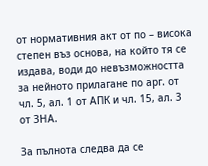от нормативния акт от по – висока степен въз основа, на който тя се издава, води до невъзможността за нейното прилагане по арг. от чл. 5, ал. 1 от АПК и чл. 15, ал. 3 от ЗНА.

За пълнота следва да се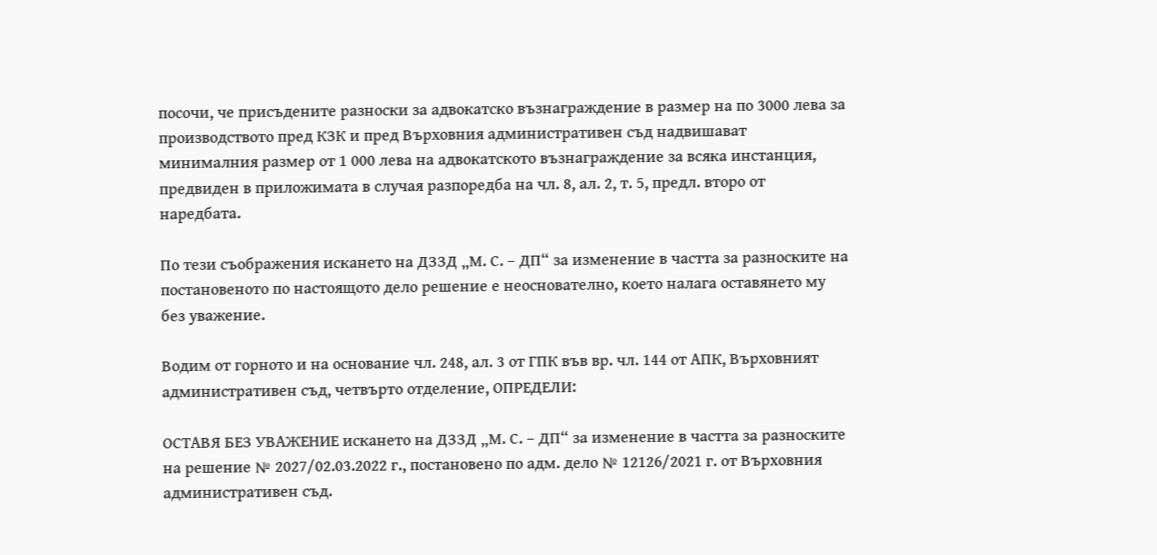посочи, че присъдените разноски за адвокатско възнаграждение в размер на по 3000 лева за производството пред КЗК и пред Върховния административен съд надвишават минималния размер от 1 000 лева на адвокатското възнаграждение за всяка инстанция, предвиден в приложимата в случая разпоредба на чл. 8, ал. 2, т. 5, предл. второ от наредбата.

По тези съображения искането на ДЗЗД „М. С. – ДП“ за изменение в частта за разноските на постановеното по настоящото дело решение е неоснователно, което налага оставянето му без уважение.

Водим от горното и на основание чл. 248, ал. 3 от ГПК във вр. чл. 144 от АПК, Върховният административен съд, четвърто отделение, ОПРЕДЕЛИ:

ОСТАВЯ БЕЗ УВАЖЕНИЕ искането на ДЗЗД „М. С. – ДП“ за изменение в частта за разноските на решение № 2027/02.03.2022 г., постановено по адм. дело № 12126/2021 г. от Върховния административен съд.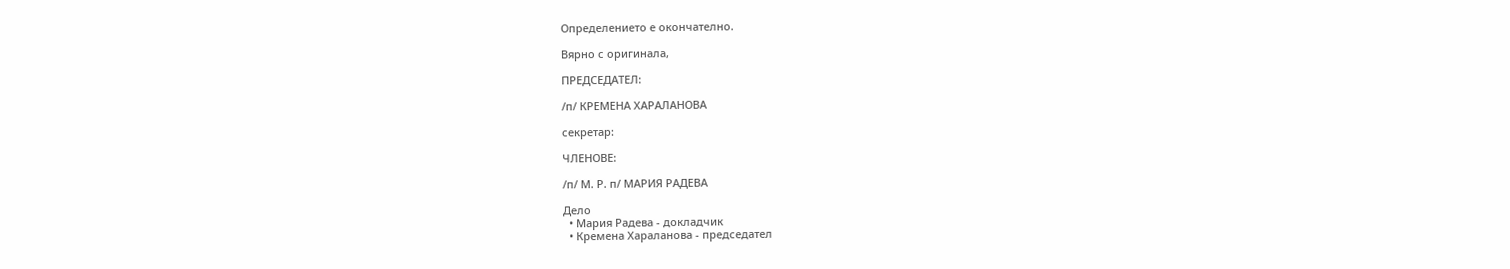Определението е окончателно.

Вярно с оригинала,

ПРЕДСЕДАТЕЛ:

/п/ КРЕМЕНА ХАРАЛАНОВА

секретар:

ЧЛЕНОВЕ:

/п/ М. Р. п/ МАРИЯ РАДЕВА

Дело
  • Мария Радева - докладчик
  • Кремена Хараланова - председател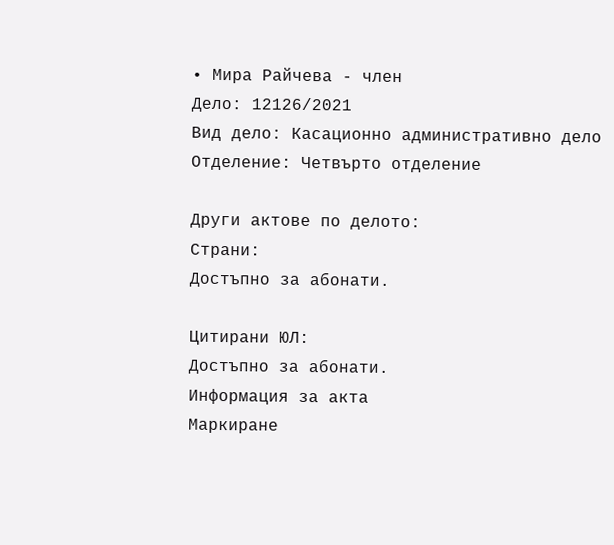• Мира Райчева - член
Дело: 12126/2021
Вид дело: Касационно административно дело
Отделение: Четвърто отделение

Други актове по делото:
Страни:
Достъпно за абонати.

Цитирани ЮЛ:
Достъпно за абонати.
Информация за акта
Маркиране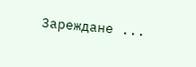Зареждане ...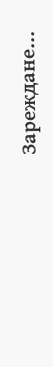Зареждане...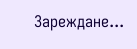Зареждане...